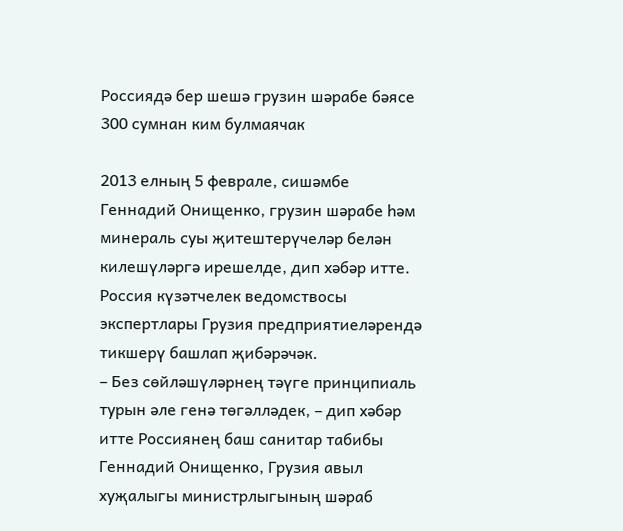Россиядә бер шешә грузин шәрабе бәясе 300 сумнан ким булмаячак

2013 елның 5 феврале, сишәмбе
Геннадий Онищенко, грузин шәрабе һәм минераль суы җитештерүчеләр белән килешүләргә ирешелде, дип хәбәр итте. Россия күзәтчелек ведомствосы экспертлары Грузия предприятиеләрендә тикшерү башлап җибәрәчәк.
– Без сөйләшүләрнең тәүге принципиаль турын әле генә төгәлләдек, – дип хәбәр итте Россиянең баш санитар табибы Геннадий Онищенко, Грузия авыл хуҗалыгы министрлыгының шәраб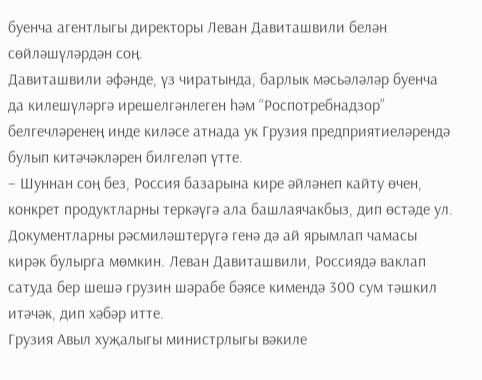буенча агентлыгы директоры Леван Давиташвили белән сөйләшүләрдән соң.
Давиташвили әфәнде, үз чиратында, барлык мәсьәләләр буенча да килешүләргә ирешелгәнлеген һәм “Роспотребнадзор” белгечләренең инде киләсе атнада ук Грузия предприятиеләрендә булып китәчәкләрен билгеләп үтте.
– Шуннан соң без, Россия базарына кире әйләнеп кайту өчен, конкрет продуктларны теркәүгә ала башлаячакбыз, дип өстәде ул.
Документларны рәсмиләштерүгә генә дә ай ярымлап чамасы кирәк булырга мөмкин. Леван Давиташвили, Россиядә ваклап сатуда бер шешә грузин шәрабе бәясе кимендә 300 сум тәшкил итәчәк, дип хәбәр итте.
Грузия Авыл хуҗалыгы министрлыгы вәкиле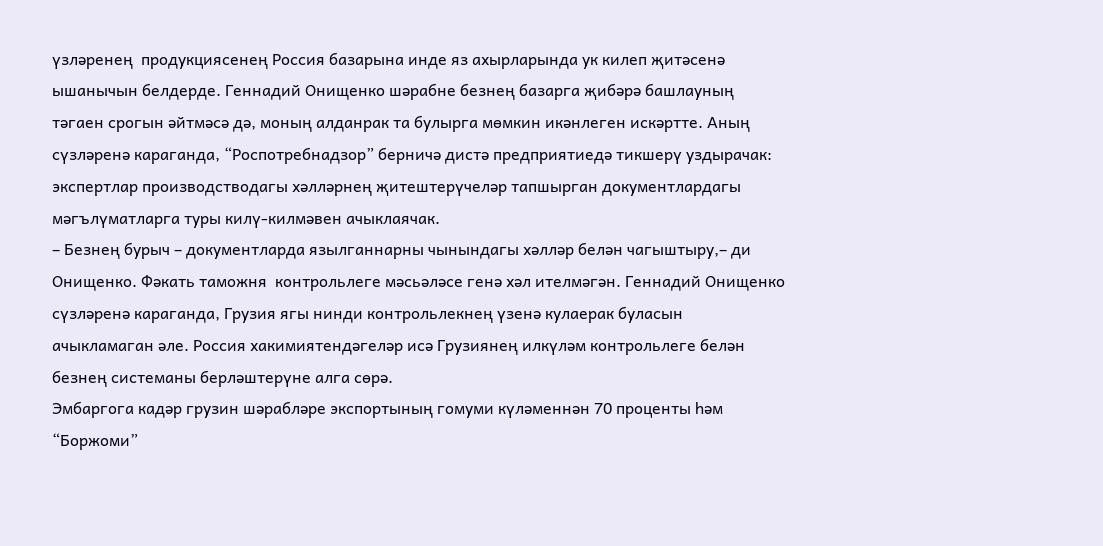үзләренең  продукциясенең Россия базарына инде яз ахырларында ук килеп җитәсенә ышанычын белдерде. Геннадий Онищенко шәрабне безнең базарга җибәрә башлауның тәгаен срогын әйтмәсә дә, моның алданрак та булырга мөмкин икәнлеген искәртте. Аның сүзләренә караганда, “Роспотребнадзор” берничә дистә предприятиедә тикшерү уздырачак: экспертлар производстводагы хәлләрнең җитештерүчеләр тапшырган документлардагы мәгълүматларга туры килү-килмәвен ачыклаячак.
– Безнең бурыч – документларда язылганнарны чынындагы хәлләр белән чагыштыру,– ди Онищенко. Фәкать таможня  контрольлеге мәсьәләсе генә хәл ителмәгән. Геннадий Онищенко сүзләренә караганда, Грузия ягы нинди контрольлекнең үзенә кулаерак буласын ачыкламаган әле. Россия хакимиятендәгеләр исә Грузиянең илкүләм контрольлеге белән безнең системаны берләштерүне алга сөрә.
Эмбаргога кадәр грузин шәрабләре экспортының гомуми күләменнән 70 проценты һәм “Боржоми”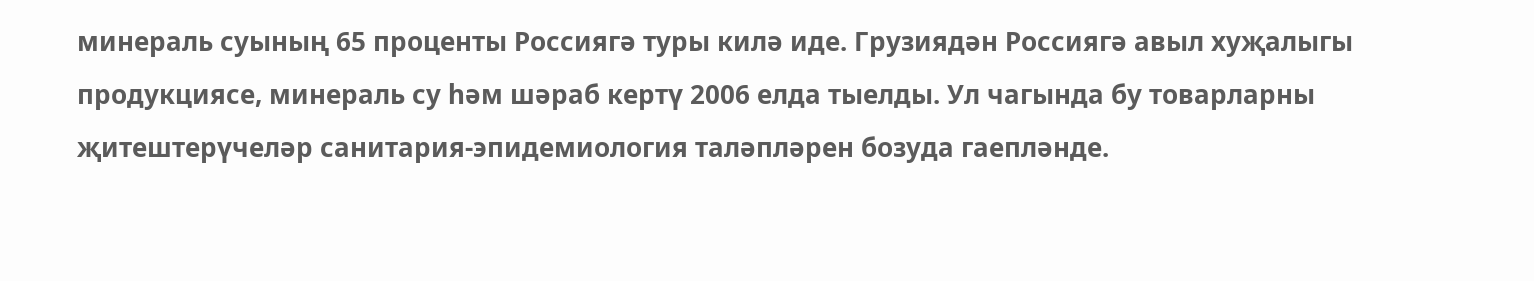минераль суының 65 проценты Россиягә туры килә иде. Грузиядән Россиягә авыл хуҗалыгы продукциясе, минераль су һәм шәраб кертү 2006 елда тыелды. Ул чагында бу товарларны җитештерүчеләр санитария-эпидемиология таләпләрен бозуда гаепләнде.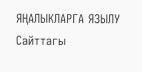ЯҢАЛЫКЛАРГА ЯЗЫЛУ
Сайттагы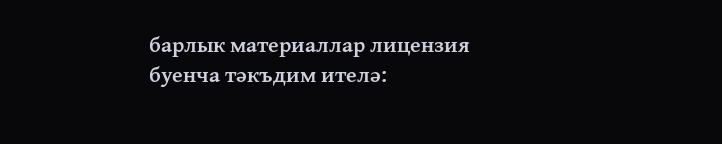барлык материаллар лицензия буенча тәкъдим ителә: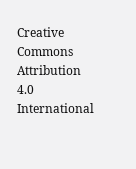Creative Commons Attribution 4.0 International